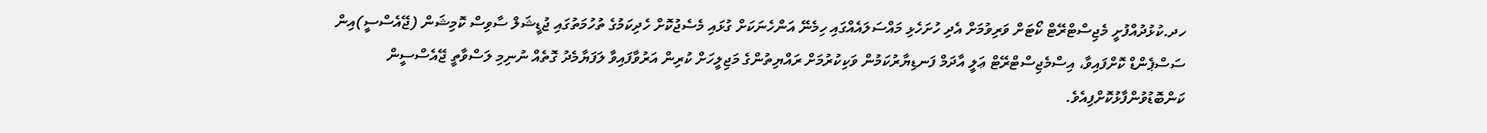ހދ.ކުޅުދުއްފުށީ މެޖިސްޓްރޭޓް ކޯޓަށް ވަރިވުމަށް އެދި ހުށަހެޅި މައްސަލައެއްގައި ހިމެނޭ އަންހެނަކަށް ގުޅައި މެސެޖުކޮށް ހެދިކަމުގެ ތުހުމަތުގައި ޖުޑީޝަލް ސާވިސް ކޮމިޝަން (ޖޭއެސްސީ)އިން ސަސްޕެންޑް ކޮށްފައިވާ، އިސްމެޖިސްޓްރޭޓް ޢަލީ އާދަމް ފަނޑިޔާރުކަމުން ވަކިކުރުމަށް ރައްޔިތުންގެ މަޖިލީހަށް ކުރިން އަރުވާފައިވާ ލަފަޔާމެދު ގޮތެއް ނުނިމި ލަސްވާތީ ޖޭއެސްސީން ކަންބޮޑުވުންފާޅުކޮށްފިއެވެ.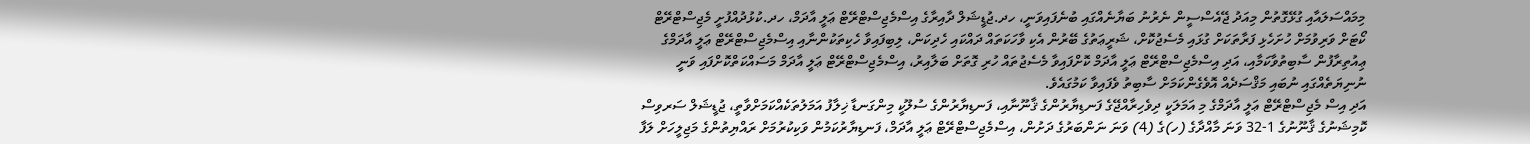މިމައްސަލައާއި ގުޅޭގޮތުން މިއަދު ޖޭއެސްސީން ނެރުނު ބަޔާނެއްގައި ބުނެފައިވަނީ، ހދ.ޖުޑީޝަލް ދާއިރާގެ އިސްމެޖިސްޓްރޭޓް ޢަލީ އާދަމް، ހދ.ކުޅުދުއްފުށީ މެޖިސްޓްރޭޓް ކޯޓަށް ވަރިވުމަށް ހުށަހެޅި ފަރާތަކަށް ގުޅައި މެސެޖުކޮށް، ޝަރީޢަތުގެ ބޭރުން އެކި ވާހަކަތައް ދައްކައި ހެދިކަން، ލިބިފައިވާ ހެކިތަކުންނާއި އިސްމެޖިސްޓްރޭޓް ޢަލީ އާދަމްގެ ޢިއުތިރާފުން ސާބިތުވާކަމާއި، އަދި އިސްމެޖިސްޓްރޭޓް ޢަލީ އާދަމް ކޮށްފައިވާ މެސެޖުތައް ހުރި ގޮތަށް ބަލާއިރު، އިސްމެޖިސްޓްރޭޓް ޢަލީ އާދަމް މަސައްކަތްކޮށްފައި ވަނީ ނުނިޔަތެއްގައި ނުބައި މަޤްސަދެއް އޮވެގެންކަމަށް ސާބިތު ވެފައިވާ ކަމުގައެވެ.
އަދި އިސް މެޖިސްޓްރޭޓް ޢަލީ އާދަމްގެ މި އަމަލަކީ ދިވެހިރާއްޖޭގެ ފަނޑިޔާރުންގެ ޤާނޫނާއި، ފަނޑިޔާރުންގެ ސުލޫކީ މިންގަނޑާ ޚިލާފު އަމަލުތަކެއްކަމަށްވާތީ، ޖުޑީޝަލް ސަރވިސް ކޮމިޝަނުގެ ޤާނޫނުގެ 1-32 ވަނަ މާއްދާގެ (ހ)ގެ (4) ވަނަ ނަންބަރުގެ ދަށުން، އިސްމެޖިސްޓްރޭޓް ޢަލީ އާދަމް، ފަނޑިޔާރުކަމުން ވަކިކުރުމަށް ރައްޔިތުންގެ މަޖިލީހަށް ލަފާ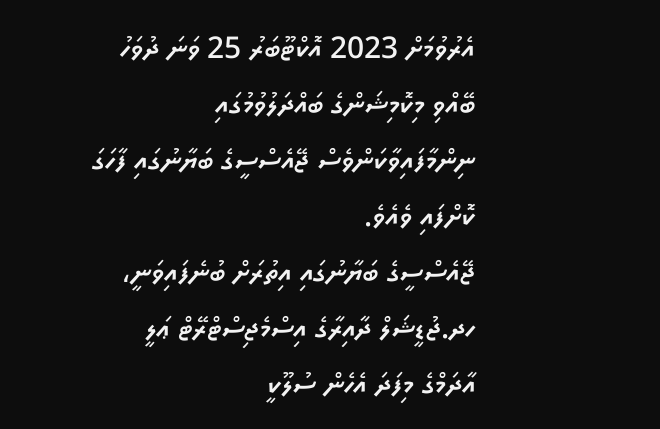އެރުވުމަށް 2023 އޮކްޓޫބަރު 25 ވަނަ ދުވަހު ބޭއްވި މިކޮމިޝަންގެ ބައްދަލުވުމުގައި ނިންމާފައިވާކަންވެސް ޖޭއެސްސީގެ ބަޔާނުގައި ފާހަގަ ކޮށްފައި ވެއެވެ.
ޖޭއެސްސީގެ ބަޔާނުގައި އިތުރަށް ބުނެފައިވަނީ، ހދ.ޖުޑީޝަލް ދާއިރާގެ އިސްމެޖިސްޓްރޭޓް ޢަލީ އާދަމްގެ މިފަދަ އެހެން ސުލޫކީ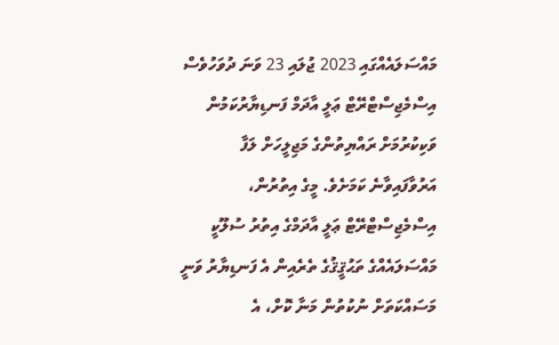މައްސަލައެއްގައި 2023 ޖުލައި 23 ވަނަ ދުވަހުވެސް އިސްމެޖިސްޓްރޭޓް ޢަލީ އާދަމް ފަނޑިޔާރުކަމުން ވަކިކުރުމަށް ރައްޔިތުންގެ މަޖިލީހަށް ލަފާ އަރުވާފައިވާނެ ކަމަށެވެ. މީގެ އިތުރުން، އިސްމެޖިސްޓްރޭޓް ޢަލީ އާދަމްގެ އިތުރު ސުލޫކީ މައްސަލައެއްގެ ތަޙުޤީޤުގެ ތެރެއިން އެ ފަނޑިޔާރު ވަނީ މަސައްކަތަށް ނުކުތުން މަނާ ކޮށް، އެ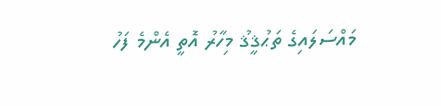މައްސަލައިގެ ތަޙުޤީޤު މިހާރު އޮތީ އެންމެ ފަހު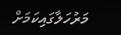މަރުހަލާގައިކަމަށް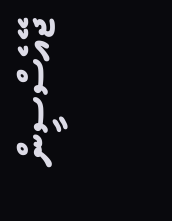ޖޭއެސްސީން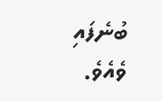ބުނެފައި ވެއެވެ.